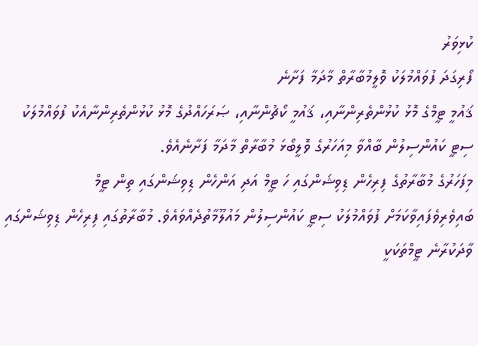ކުޅިވަރު
ފޯރިގަދަ ފުވައްމުލަކު ވޮލީމުބާރާތް މާދަމާ ފަށާނެ
ޤައުމީ ޓީމްގެ މޮޅު ކުޅުންތެރިންނާއި، ޤައުމީ ކޯޗުންނާއި، ޞަރަހައްދުގެ މޮޅު ކުޅުންތެރިންނާއެކު ފުވައްމުލަކު ސިޓީ ކައުންސިލުން ބާއްވާ މިއަހަރުގެ ވޮލީބޯޅަ މުބާރާތް މާދަމާ ފަށާނެއެވެ.
މިފަހަރުގެ މުބާރާތުގެ ފިރިހެން ޑިވިޝަންގައި ހަ ޓީމް އަދި އަންހެން ޑިވިޝަންގައި ތިން ޓީމް ބައިވެރިވެފައިވާކަމަށް ފުވައްމުލަކު ސިޓީ ކައުންސިލުން މައުލޫމާތުދެއްވައެވެ. މުބާރާތުގައި ފިރިހެން ޑިވިޝަންގައި ވާދަކުރާނެ ޓީމްތަކަކީ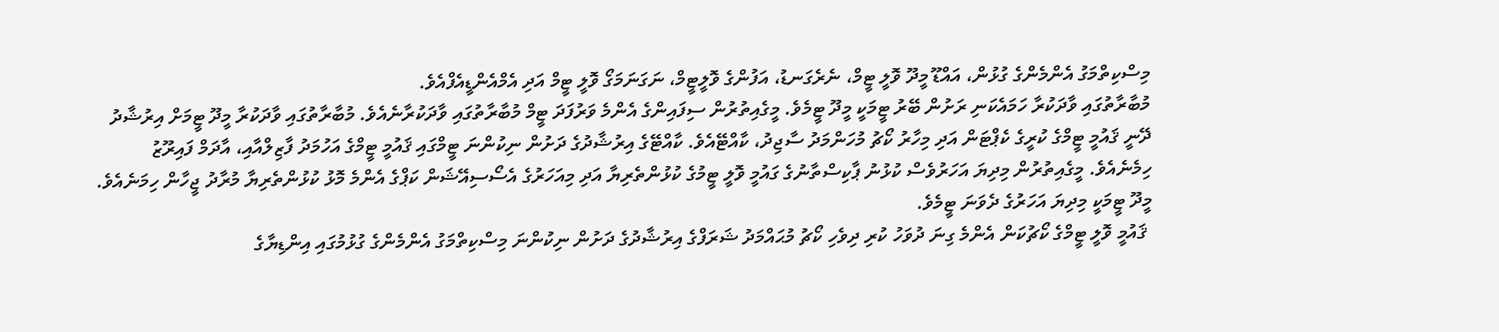މިސްކިތްމަގު އެންމެންގެ ގުޅުން، އައްޑޫ މީދޫ ވޮލީ ޓީމް، ނެރެގަނޑު، އަފުންގެ ވޮލީޓީމް، ނަގަނަމަގޯ ވޮލީ ޓީމް އަދި އެމްއެންޑީއެފްއެވެ.
މުބާރާތުގައި ވާދަކުރާ ހަމައެކަނި ރަށުން ބޭރު ޓީމަކީ މީދޫ ޓީމެވެ. މީގެއިތުރުން ސިފައިންގެ އެންމެ ވަރުފަދަ ޓީމް މުބާރާތުގައި ވާދަކުރާނެއެވެ. މުބާރާތުގައި ވާދަކުރާ މީދޫ ޓީމަށް އިރުޝާދު ދޭނީ ޤައުމީ ޓީމްގެ ކުރީގެ ކެޕްޓަން އަދި މިހާރު ކޯޗު މުހަންމަދު ސާޖިދު، ކާއްޓޭއެވެ. ކާއްޓޭގެ އިރުޝާދުގެ ދަށުން ނިކުންނަ ޓީމްގައި ޤައުމީ ޓީމްގެ އަހުމަދު ފާޒިލްއާއި، އާދަމް ފައިރޫޒު ހިމެނެއެވެ. މީގެއިތުރުން މިދިޔަ އަހަރުވެސް ކުޅުނު ޕާކިސްތާނުގެ ގައުމީ ވޮލީ ޓީމުގެ ކުޅުންތެރިޔާ އަދި މިއަހަރުގެ އެސޯސިއޭޝަން ކަޕްގެ އެންމެ މޮޅު ކުޅުންތެރިޔާ މުރާދު ޖީހާން ހިމަނެއެވެ. މީދޫ ޓީމަކީ މިދިޔަ އަހަރުގެ ދެވަނަ ޓީމެވެ.
 ޤައުމީ ވޮލީ ޓީމްގެ ކޯޗުކަން އެންމެ ގިނަ ދުވަހު ކުރި ދިވެހި ކޯޗު މުޙައްމަދު ޝަރަފްގެ އިރުޝާދުގެ ދަށުން ނިކުންނަ މިސްކިތްމަގު އެންމެންގެ ގުޅުމުގައި އިންޑިޔާގެ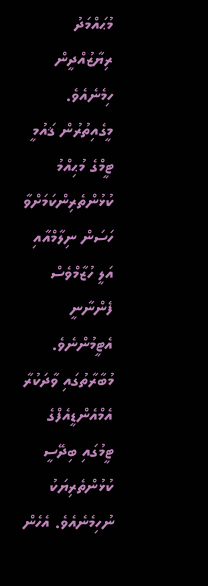މުޙައްމަދު ރިޔާޒުއްދީން ހިމެނެއެވެ. މީގެއިތުރުން ޤައުމީ ޓީމްގެ މުޙިއްމު ކުޅުންތެރިންކަމަށްވާ ހަސަން ނިލާމްއާއި އަލީ ހުޒާމްވެސް ފެންނާނީ އެޓީމުންނެވެ. މުބާރާތުގައި ވާދަކުރާ އެމްއެންޑީއެފްގެ ޓީމުގައި ބިދޭސީ ކުޅުންތެރިޔަކު ނުހިމެނެއެވެ. އެހެން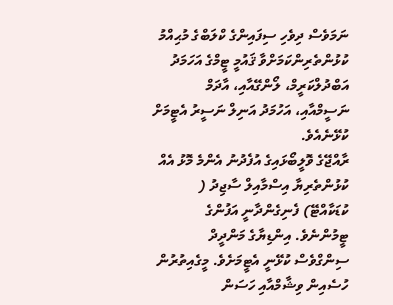ނަމަވެސް ދިވެހި ސިފައިންގެ ކްލަބްގެ މުޙިއްމު ކުޅުންތެރިންކަމަށްވާ ޤައުމީ ޓީމްގެ އަހަމަދު އަބްދުލްކަރީމް، ލޯންގޭއާއި، އާދަމް ނަސީމްއާއި، އަހުމަދު އަނިލް ނަސީރު އެޓީމަށް ކުޅޭނެއެވެ.
ރާއްޖޭގެ ވޮލީބޯޅައިގެ އުފެދުނު އެންމެ މޮޅު އެއް ކުޅުންތެރިޔާ އިސްމާއިލް ސާޖިދު ( ކުޑަކާއްޓޭ) ފެނިގެންދާނީ އަފުންގެ ޓީމުންނެވެ. އިންޑިޔާގެ މަންދީދް ސިންގްވެސް ކުޅޭނީ އެޓީމަށެވެ. މީގެއިތުރުން ހުސެއިން ވިޝާމްއާއި ހަސަން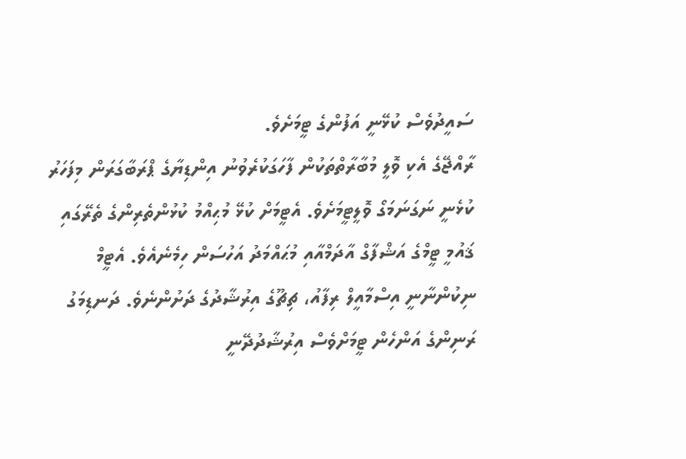ސައީދުވެސް ކުޅޭނީ އަފުންގެ ޓީމަށެވެ.
ރާއްޖޭގެ އެކި ވޮލީ މުބާރާތްތަކުން ފާހަގަކުރެވުނު އިންޑިޔާގެ ޕްރަބާގަރަން މިފަހަރު ކުޅެނީ ނަގަނަމަގޯ ވޮލީޓީމަށެވެ. އެޓީމަށް ކުޅޭ މުޙިއްމު ކުޅުންތެރިންގެ ތެރޭގައި ޤައުމީ ޓީމްގެ އަޝްފާގް އާދަމްއާއި މުޙައްމަދު އަހުސަން ހިމެނެއެވެ. އެޓީމް ނިކުންނާނީ އިސްމާއީލް ރިފާއު، ޗިޗޫގެ އިރުޝާދުގެ ދަށުންނެވެ. ދަނޑިމަގު ރަނިންގެ އަންހެން ޓީމަށްވެސް އިރުޝާދުދޭނީ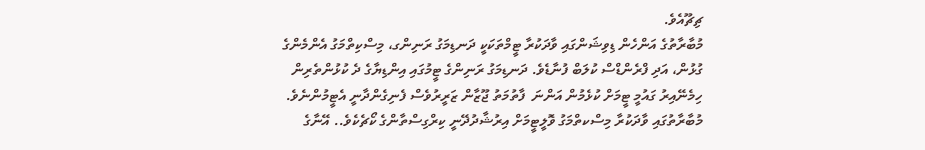ޗިޗޫއެވެ.
މުބާރާތުގެ އަންހެން ޑިވިޝަންގައި ވާދަކުރާ ޓީމްތަކަކީ ދަނޑިމަގު ރަނިންގ، މިސްކިތްމަގު އެންމެންގެ ގުޅުން، އަދި ފްރެންޑްސް ކުލަބް ފުނާޑެވެ. ދަނޑިމަގު ރަނިންގެ ޓީމުގައި އިންޑިޔާގެ ދެ ކުޅުންތެރިން ހިމެނޭއިރު ގައުމީ ޓީމަށް ކުޅެމުން އަންނަ  ފާތުމަތު ޖޫޒާން ޒަރީރުވެސް ފެނިގެންދާނީ އެޓީމުންނެވެ. މުބާރާތުގައި ވާދަކުރާ މިސްކތްމަގު ވޮލީޓީމަށް އިރުޝާދުދޭނީ ކިރްގިސްތާންގެ ކޯޗެކެވެ.. އޭނާގެ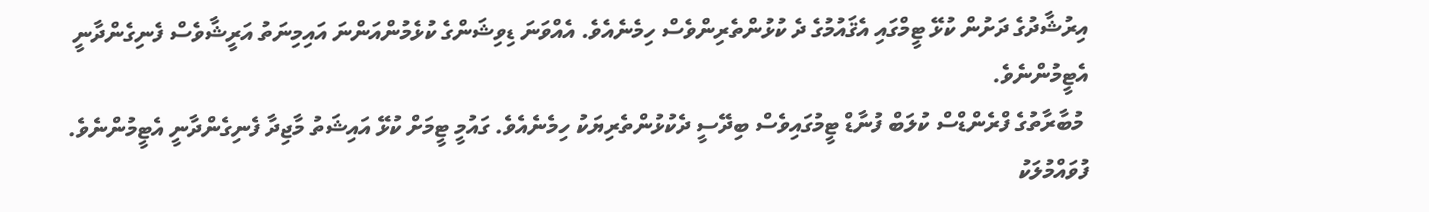އިރުޝާދުގެ ދަށުން ކުޅޭ ޓީމްގައި އެޤައުމުގެ ދެ ކުޅުންތެރިންވެސް ހިމެނެއެވެ. އެއްވަނަ ޑިވިޝަންގެ ކުޅެމުންއަންނަ އައިމިނަތު އަރީޝާވެސް ފެނިގެންދާނީ އެޓީމުންނެވެ.
 މުބާރާތުގެ ފްރެންޑްސް ކުލަބް ފުނާޑް ޓީމުގައިވެސް ބިދޭސީ ދެކުޅުންތެރިޔަކު ހިމެނެއެވެ. ގައުމީ ޓީމަށް ކުޅޭ އައިޝަތު މާޖިދާ ފެނިގެންދާނީ އެޓީމުންނެވެ.
ފުވައްމުލަކު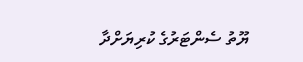ޔޫތު ސެންޓަރުގެ ކުރިޔަށްދާ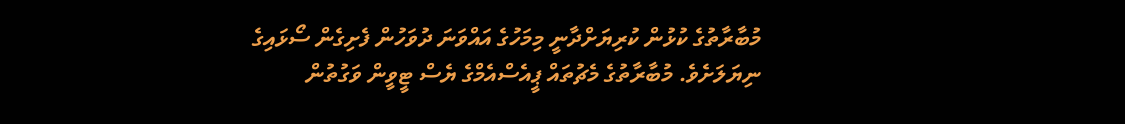މުބާރާތުގެ ކުޅުން ކުރިޔަށްދާނީ މިމަހުގެ އައްވަނަ ދުވަހުން ފެށިގެން ސޯޅައިގެ ނިޔަލަށެވެ. މުބާރާތުގެ މެޗުތައް ޕީއެސްއެމްގެ ޔެސް ޓީވީން ވަގުތުން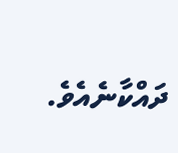ދައްކާނެއެވެ.